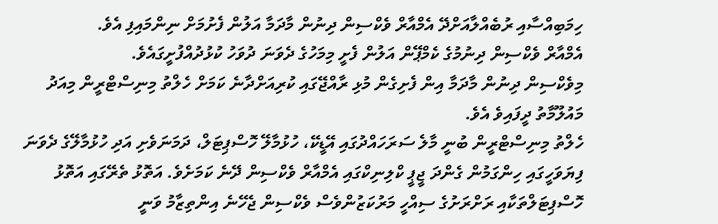ހިމަބިއްސާއި ރުބެއްލާއަށްދޭ އެމްއާރް ވެކްސިން ދިނުން މާދަމާ އަލުން ފެށުމަށް ނިންމައިފި އެވެ.
އެމްއާރް ވެކްސިން ދިނުމުގެ ކެމްޕޭން އަލުން ފެށީ މިމަހުގެ ދެވަނަ ދުވަހު ކުޅުދުއްފުށީގައެވެ.
މިވެކްސިން ދިނުން މާދަމާ އިން ފެށިގެން މުޅި ރާއްޖޭގައި ކުރިއަށްދާނެ ކަމަށް ހެލްތު މިނިސްޓްރީން މިއަދު މައުލޫމާތު ދީފައިވެ އެވެ.
ހެލްތު މިނިސްޓްރީން ބުނީ މާލެ ސަރަހައްދުގައި އޭޑީކޭ، ހުޅުމާލޭ ހޮސްޕިޓަލް، ދަމަނަވެށި އަދި ހުޅުމާލޭގެ ދެވަނަ ފިޔަވަހީގައި ހިންގަމުން ގެންދަ ޖީޕީ ކްލިނިކްގައި އެމްއާރް ވެކްސިން ދޭނެ ކަމަށެވެ. އަތޮޅު ތެރޭގައި އަތޮޅު ހޮސްޕިޓަލްތަކާއި ރަށްރަށުގެ ސިއްހީ މަރުކަޒުންވެސް ވެކްސިން ޖެހޭނެ އިންތިޒާމު ވަނީ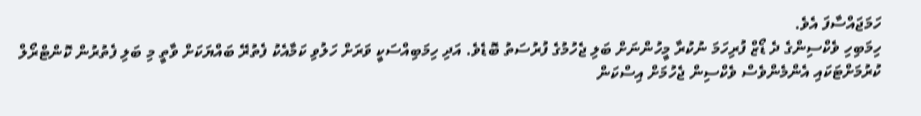ހަމަޖައްސާފަ އެވެ.
ހިމަބިހި ވެކްސިންގެ ދެ ޑޯޒް ފުރިހަމަ ނުކުރާ މީހުންނަށް ބަލި ޖެހުމުގެ ފުރުސަތު ބޮޑެވެ. އަދި ހިމަބިއްސަކީ ވަރަށް ހަލުވި ކަމާއެކު ފެތުރޭ ބައްޔަކަށް ވާތީ މި ބަލި ފެތުރުން ކޮންޓްރޯލް ކުރުމަށްޓަކައި އެންމެންވެސް ވެކްސިން ޖެހުމަށް އިސްކަން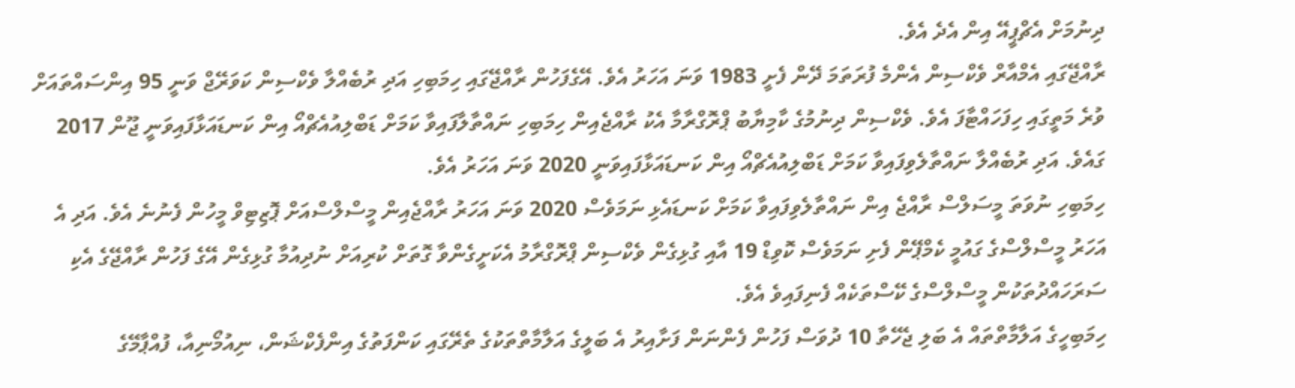ދިނުމަށް އެޗްޕީއޭ އިން އެދެ އެވެ.
ރާއްޖޭގައި އެމްއާރް ވެކްސިން އެންމެ ފުރަތަމަ ދޭން ފެށީ 1983 ވަނަ އަހަރު އެވެ. އޭގެފަހުން ރާއްޖޭގައި ހިމަބިހި އަދި ރުބެއްލާ ވެކްސިން ކަވަރޭޖް ވަނީ 95 އިންސައްތައަށް ވުރެ މަތީގައި ހިފަހައްޓާފަ އެވެ. ވެކްސިން ދިނުމުގެ ކާމިޔާބު ޕްރޮގްރާމާ އެކު ރާއްޖެއިން ހިމަބިހި ނައްތާލާފައިވާ ކަމަށް ޑަބްލިއުއެޗްއޯ އިން ކަނޑައަޅާފައިވަނީ ޖޫން 2017 ގައެވެ. އަދި ރުބެއްލާ ނައްތާލެވިފައިވާ ކަމަށް ޑަބްލިއުއެޗްއޯ އިން ކަނޑައަޅާފައިވަނީ 2020 ވަނަ އަހަރު އެވެ.
ހިމަބިހި ނުވަތަ މީސަލްސް ރާއްޖެ އިން ނައްތާލެވިފައިވާ ކަމަށް ކަނޑައެޅި ނަމަވެސް 2020 ވަނަ އަހަރު ރާއްޖެއިން މީސްލްސްއަށް ޕޮޒިޓިވް މީހުން ފެނުނެ އެވެ. އަދި އެ އަހަރު މީސްލްސްގެ ގައުމީ ކެމްޕޭން ފެށި ނަމަވެސް ކޮވިޑް 19 އާއި ގުޅިގެން ވެކްސިން ޕްރޮގްރާމު އެކަށީގެންވާ ގޮތަށް ކުރިއަށް ނުދިއުމާ ގުޅިގެން އޭގެ ފަހުން ރާއްޖޭގެ އެކި ސަރަހައްދުތަކުން މީސްލްސްގެ ކޭސްތަކެއް ފެނިފައިވެ އެވެ.
ހިމަބިހީގެ އަލާމާތްތައް އެ ބަލި ޖެހޭތާ 10 ދުވަސް ފަހުން ފެންނަން ފަށާއިރު އެ ބަލީގެ އަލާމާތްތަކުގެ ތެރޭގައި ކަންފަތުގެ އިންފެކްޝަން، ނިއުމޯނިއާ، ފުއްޕާމޭގެ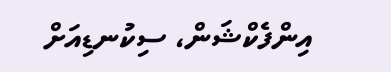އިންފެކްޝަން، ސިކުނޑިއަށް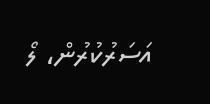އަސަރުކުރުން، ލޯ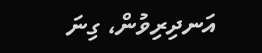އަނދިރިވުން، ގިނަ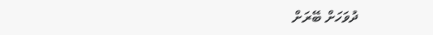ދުވަހަށް ބޭރަށް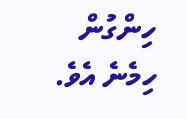ހިންގުން ހިމެނެ އެވެ.